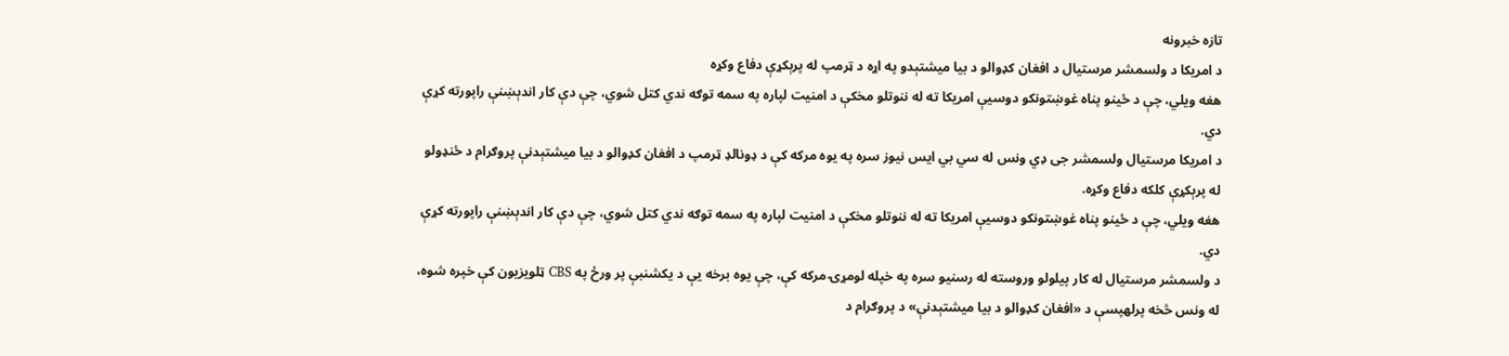تازه خبرونه
د امریکا د ولسمشر مرستیال د افغان کډوالو د بیا میشتېدو په اړه د ټرمپ له پرېکړې دفاع وکړه
هغه ویلي، چې د ځینو پناه غوښتونکو دوسیې امریکا ته له ننوتلو مخکې د امنیت لپاره په سمه توګه ندي کتل شوي، چې دې کار اندېښنې راپورته کړې دي.
د امریکا مرستیال ولسمشر جی ډي ونس له سي بي ایس نیوز سره په یوه مرکه کې د ډونالډ ټرمپ د افغان کډوالو د بیا میشتېدنې پروګرام د ځنډولو له پرېکړې کلکه دفاع وکړه.
هغه ویلي، چې د ځینو پناه غوښتونکو دوسیې امریکا ته له ننوتلو مخکې د امنیت لپاره په سمه توګه ندي کتل شوي، چې دې کار اندېښنې راپورته کړې دي.
د ولسمشر مرستیال له کار پیلولو وروسته له رسنیو سره په خپله لومړۍ مرکه کې، چې یوه برخه یې د یکشنبې پر ورځ په CBS ټلویزیون کې خپره شوه، له ونس څخه پرلهپسې د «افغان کډوالو د بیا میشتېدنې» د پروګرام د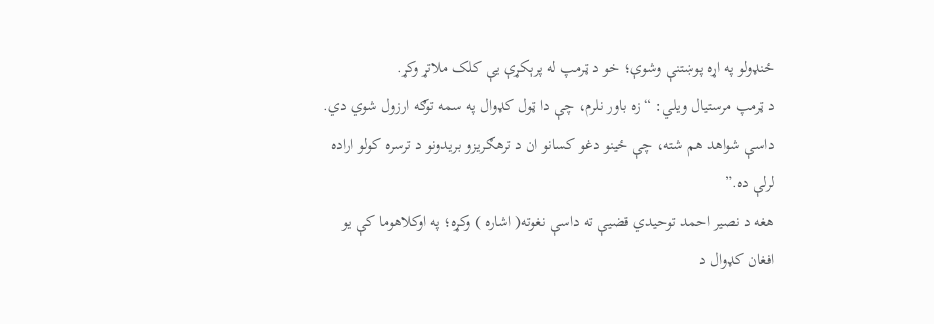ځنډولو په اړه پوښتنې وشوې؛ خو د ټرمپ له پرېکړې یې کلک ملاتړ وکړ.
د ټرمپ مرستیال ویلي: “زه باور نلرم، چې دا ټول کډوال په سمه توګه ارزول شوي دي. داسې شواهد هم شته، چې ځینو دغو کسانو ان د ترهګریزو بریدونو د ترسره کولو اراده لرلې ده.”
هغه د نصیر احمد توحیدي قضیې ته داسې نغوته( اشاره ) وکړه؛ په اوکلاهوما کې یو افغان کډوال د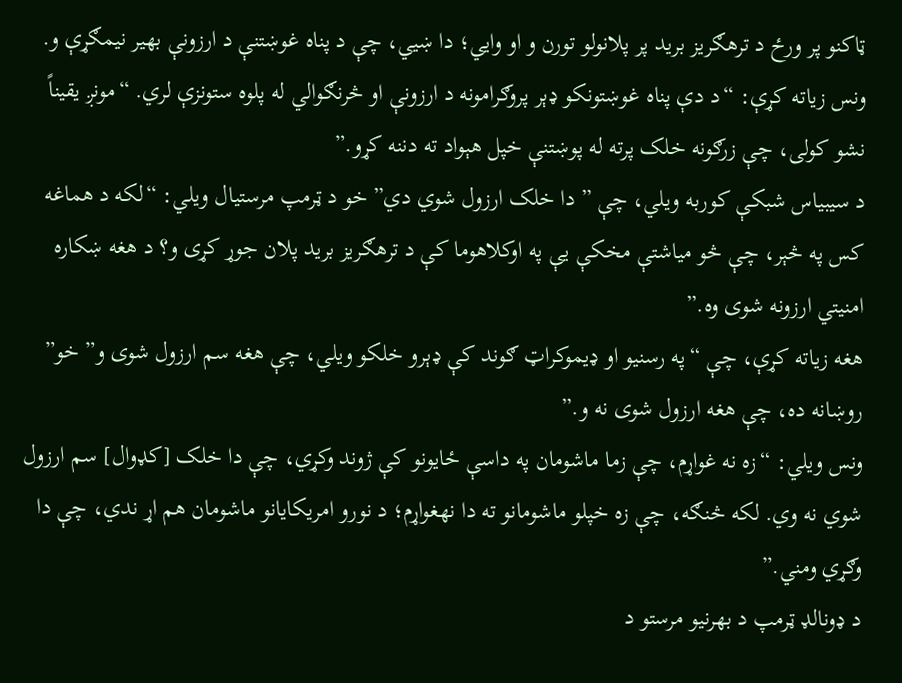ټاکنو پر ورځ د ترهګریز برید پر پلانولو تورن و او وایي؛ دا ښیي، چې د پناه غوښتنې د ارزونې بهیر نیمګړې و.
ونس زیاته کړې: “د دې پناه غوښتونکو ډېر پروګرامونه د ارزونې او څرنګوالي له پلوه ستونزې لري. “مونږ یقیناً نشو کولی، چې زرګونه خلک پرته له پوښتنې خپل هېواد ته دننه کړو.”
د سیبیاس شبکې کوربه ویلي، چې ” دا خلک ارزول شوي دي” خو د ټرمپ مرستیال ویلي: “لکه د هماغه کس په څېر، چې څو میاشتې مخکې یې په اوکلاهوما کې د ترهګریز برید پلان جوړ کړی و؟ د هغه ښکاره امنیتي ارزونه شوی وه.”
هغه زیاته کړې، چې “په رسنیو او ډیموکراټ ګوند کې ډېرو خلکو ویلي، چې هغه سم ارزول شوی و” خو” روښانه ده، چې هغه ارزول شوی نه و.”
ونس ویلي: “زه نه غواړم، چې زما ماشومان په داسې ځایونو کې ژوند وکړي، چې دا خلک [کډوال] سم ارزول شوي نه وي. لکه څنګه، چې زه خپلو ماشومانو ته دا نهغواړم؛ د نورو امریکایانو ماشومان هم اړ ندي، چې دا وګړي ومني.”
د ډونالډ ټرمپ د بهرنیو مرستو د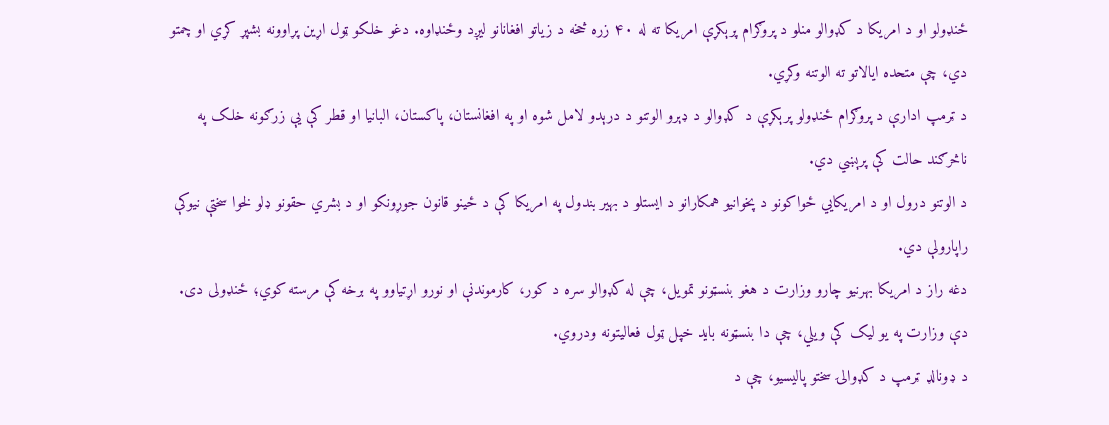ځنډولو او د امریکا د کډوالو منلو د پروګرام پرېکړې امریکا ته له ۴۰ زره څخه د زیاتو افغانانو لیږد وځنډاوه. دغو خلکو ټول اړین پړاوونه بشپړ کړي او چمتو دي، چې متحده ایالاتو ته الوتنه وکړي.
د ټرمپ ادارې د پروګرام ځنډولو پرېکړې د کډوالو د ډېرو الوتنو د درېدو لامل شوه او په افغانستان، پاکستان، البانیا او قطر کې یې زرګونه خلک په ناڅرګند حالت کې پرېښي دي.
د الوتنو درول او د امریکایي ځواکونو د پخوانیو همکارانو د ایستلو د بهیر بندول په امریکا کې د ځینو قانون جوړونکو او د بشري حقونو ډلو لخوا سختې نیوکې راپارولې دي.
دغه راز د امریکا بهرنیو چارو وزارت د هغو بنسټونو تمویل، چې له کډوالو سره د کور، کارموندنې او نورو اړتیاوو په برخه کې مرسته کوي؛ ځنډولی دی.
دې وزارت په یو لیک کې ویلي، چې دا بنسټونه باید خپل ټول فعالیتونه ودروي.
د ډونالډ ټرمپ د کډوالۍ سختو پالیسیو، چې د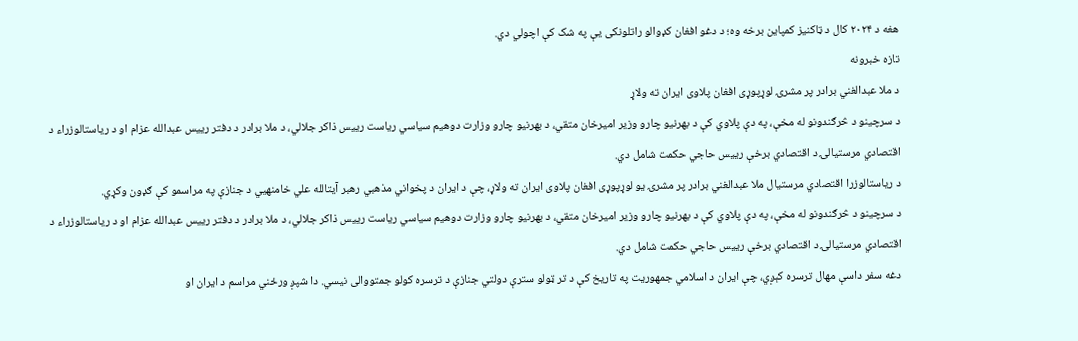هغه د ۲۰۲۴ کال د ټاکنیز کمپاین برخه وه؛ د دغو افغان کډوالو راتلونکی یې په شک کې اچولي دي.
تازه خبرونه
د ملا عبدالغني برادر پر مشرۍ لوړپوړی افغان پلاوی ایران ته ولاړ
د سرچینو د څرګندونو له مخې، په دې پلاوي کې د بهرنیو چارو وزیر امیرخان متقي، د بهرنیو چارو وزارت دوهیم سیاسي ریاست رییس ذاکر جلالي، د ملا برادر د دفتر رییس عبدالله عزام او د ریاستالوزراء د اقتصادي مرستیالۍ د اقتصادي برخې رییس حاجي حکمت شامل دي.
د ریاستالوزرا اقتصادي مرستیال ملا عبدالغني برادر پر مشرۍ یو لوړپوړی افغان پلاوی ایران ته ولاړ، چې د ایران د پخواني مذهبي رهبر آیتالله علي خامنهيي د جنازې په مراسمو کې ګډون وکړي.
د سرچینو د څرګندونو له مخې، په دې پلاوي کې د بهرنیو چارو وزیر امیرخان متقي، د بهرنیو چارو وزارت دوهیم سیاسي ریاست رییس ذاکر جلالي، د ملا برادر د دفتر رییس عبدالله عزام او د ریاستالوزراء د اقتصادي مرستیالۍ د اقتصادي برخې رییس حاجي حکمت شامل دي.
دغه سفر داسې مهال ترسره کېږي، چې ایران د اسلامي جمهوریت په تاریخ کې د تر ټولو سترې دولتي جنازې د ترسره کولو جمتووالی نیسي. دا شپږ ورځني مراسم د ایران او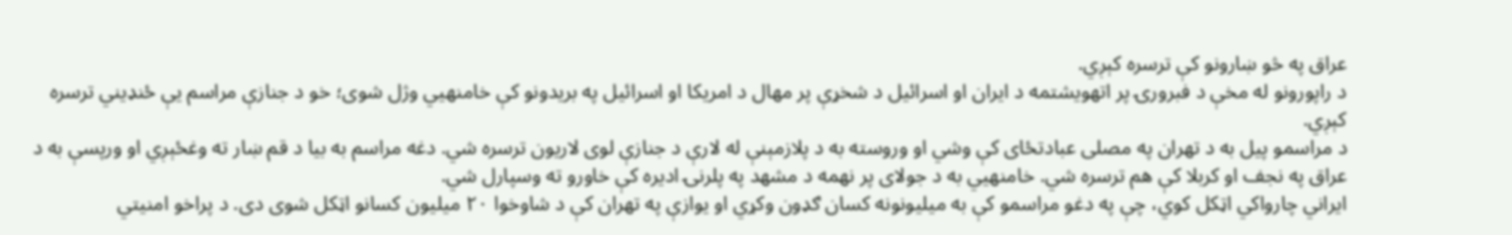عراق په څو ښارونو کې ترسره کېږي.
د راپورونو له مخې د فبرورۍ پر اتهویشتمه د ایران او اسرائیل د شخړې پر مهال د امریکا او اسرائیل په بریدونو کې خامنهيي وژل شوی؛ خو د جنازې مراسم یې ځنډیني ترسره کېږي.
د مراسمو پیل به د تهران په مصلی عبادتځای کې وشي او وروسته به د پلازمېنې له لارې د جنازې لوی لاریون ترسره شي. دغه مراسم به بیا د قم ښار ته وغځېږي او ورپسې به د عراق په نجف او کربلا کې هم ترسره شي. خامنهيي به د جولای پر نهمه د مشهد په پلرنۍ ادیره کې خاورو ته وسپارل شي.
ایراني چارواکي اټکل کوي، چې په دغو مراسمو کې به میلیونونه کسان ګډون وکړي او یوازې په تهران کې د شاوخوا ۲۰ میلیون کسانو اټکل شوی دی. د پراخو امنیتي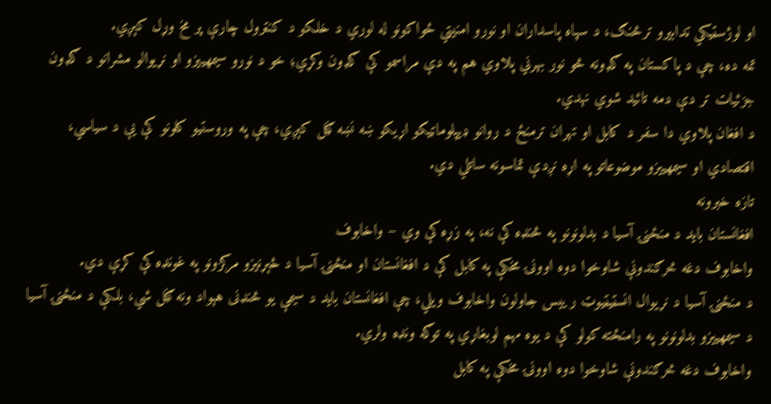او لوژسټیکي تدابیرو ترڅنګ، د سپاه پاسداران او نورو امنیتي ځواکونو له لوري د خلکو د کنټرول چارې پر مخ وړل کېږي.
تمه ده، چې د پاکستان په ګډونه څو نور بهرني پلاوي هم په دې مراسمو کې ګډون وکړي؛ خو د نورو سیمهییزو او نړیوالو مشرانو د ګډون جزئیات تر دې دمه تائید شوي نهدي.
د افغان پلاوي دا سفر د کابل او تهران ترمنځ د روانو ډیپلوماټیکو اړیکو ښه نښه ګڼل کېږي، چې په وروستیو کلونو کې یې د سیاسي، اقتصادي او سیمهییزو موضوعاتو په اړه نږدې تماسونه ساتلي دي.
تازه خبرونه
افغانستان باید د منځنۍ آسیا د بدلونونو په څنډه کې نه، په زړه کې وي – واخابوف
واخابوف دغه څرګندونې شاوخوا دوه اوونۍ مخکې په کابل کې د افغانستان او منځنۍ آسیا د څېړنیزو مرکزونو په غونډه کې کړې دي.
د منځنۍ آسیا د نړیوال انسټیټیوټ رییس جاولون واخابوف ویلي، چې افغانستان باید د سیمې یو څنډنی هېواد ونه ګڼل شي، بلکې د منځنۍ آسیا د سیمهییزو بدلونونو په رامنځته کولو کې د یوه مهم لوبغاړي په توګه ونډه ولري.
واخابوف دغه څرګندونې شاوخوا دوه اوونۍ مخکې په کابل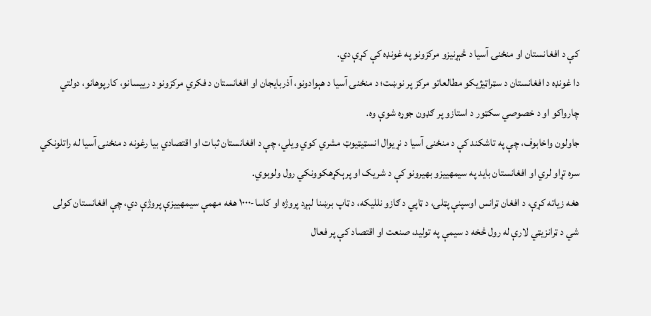کې د افغانستان او منځنۍ آسیا د څېړنیزو مرکزونو په غونډه کې کړې دي.
دا غونډه د افغانستان د سټراټیژیکو مطالعاتو مرکز پر نوښت؛ د منځنۍ آسیا د هېوادونو، آذربایجان او افغانستان د فکري مرکزونو د رییسانو، کارپوهانو، دولتي چارواکو او د خصوصي سکټور د استازو پر ګډون جوړه شوې وه.
جاولون واخابوف، چې په تاشکند کې د منځنۍ آسیا د نړیوال انسټیټیوټ مشري کوي ویلي، چې د افغانستان ثبات او اقتصادي بیا رغونه د منځنۍ آسیا له راتلونکي سره تړاو لري او افغانستان باید په سیمهییزو بهیرونو کې د شریک او پرېکړهکوونکي رول ولوبوي.
هغه زیاته کړې، د افغان ټرانس اوسپنې پټلۍ، د ټاپي د ګازو نللیکه، د ټاپ برښنا لېږد پروژه او کاسا-۱۰۰۰ هغه مهمې سیمهییزې پروژې دي، چې افغانستان کولی شي د ټرانزیټي لارې له رول څخه د سیمې په تولید، صنعت او اقتصاد کې پر فعال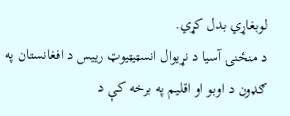لوبغاړي بدل کړي.
د منځنۍ آسیا د نړیوال انسټیټیوټ رییس د افغانستان په ګډون د اوبو او اقلیم په برخه کې د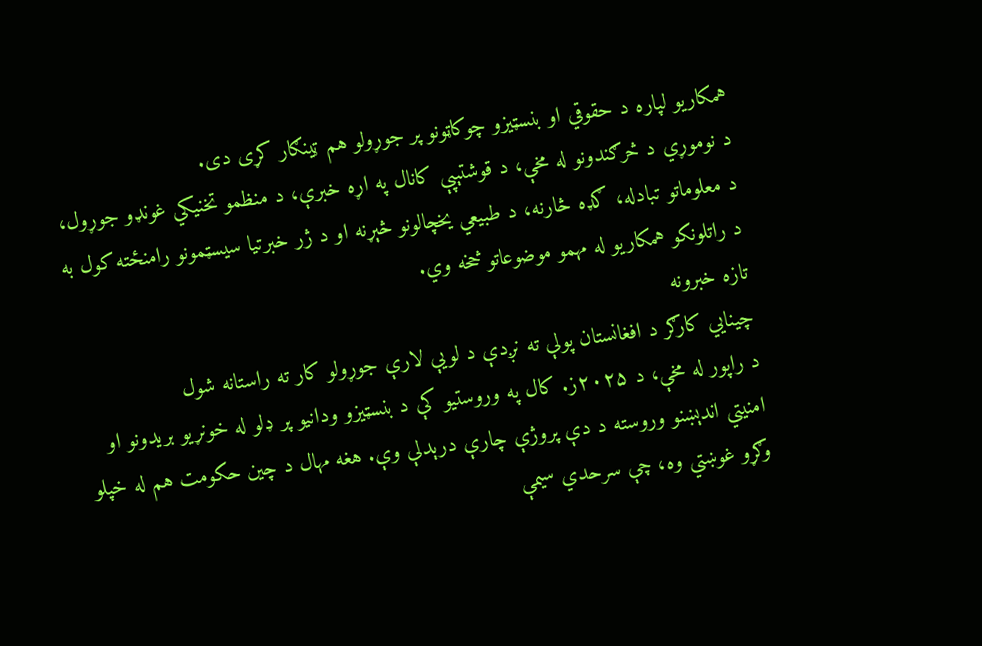همکاریو لپاره د حقوقي او بنسټیزو چوکاټونو پر جوړولو هم ټینګار کړی دی.
د نوموړي د څرګندونو له مخې، د قوشتېپې کانال په اړه خبرې، د منظمو تخنیکي غونډو جوړول، د معلوماتو تبادله، ګډه څارنه، د طبیعي یخچالونو څېړنه او د ژر خبرتیا سیسټمونو رامنځته کول به د راتلونکو همکاریو له مهمو موضوعاتو څخه وي.
تازه خبرونه
چینايي کارګر د افغانستان پولې ته نږدې د لویې لارې جوړولو کار ته راستانه شول
د راپور له مخې، د ۲۰۲۵ز. کال په وروستیو کې د بنسټیزو ودانیو پر ډلو له خونړیو بریدونو او امنیتي اندېښنو وروسته د دې پروژې چارې درېدلې وې. هغه مهال د چین حکومت هم له خپلو وګړو غوښتي وه، چې سرحدي سیمې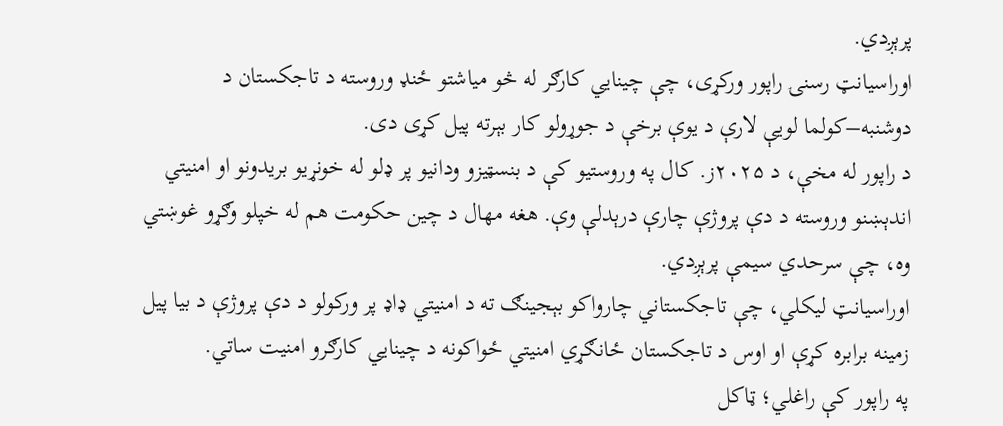پرېږدي.
اوراسیانټ رسنۍ راپور ورکړی، چې چینایي کارګر له څو میاشتو ځنډ وروسته د تاجکستان د دوشنبه–کولما لویې لارې د یوې برخې د جوړولو کار بېرته پیل کړی دی.
د راپور له مخې، د ۲۰۲۵ز. کال په وروستیو کې د بنسټیزو ودانیو پر ډلو له خونړیو بریدونو او امنیتي اندېښنو وروسته د دې پروژې چارې درېدلې وې. هغه مهال د چین حکومت هم له خپلو وګړو غوښتي وه، چې سرحدي سیمې پرېږدي.
اوراسیانټ لیکلي، چې تاجکستاني چارواکو بېجینګ ته د امنیتي ډاډ پر ورکولو د دې پروژې د بیا پیل زمینه برابره کړې او اوس د تاجکستان ځانګړي امنیتي ځواکونه د چینايي کارګرو امنیت ساتي.
په راپور کې راغلي؛ ټاکل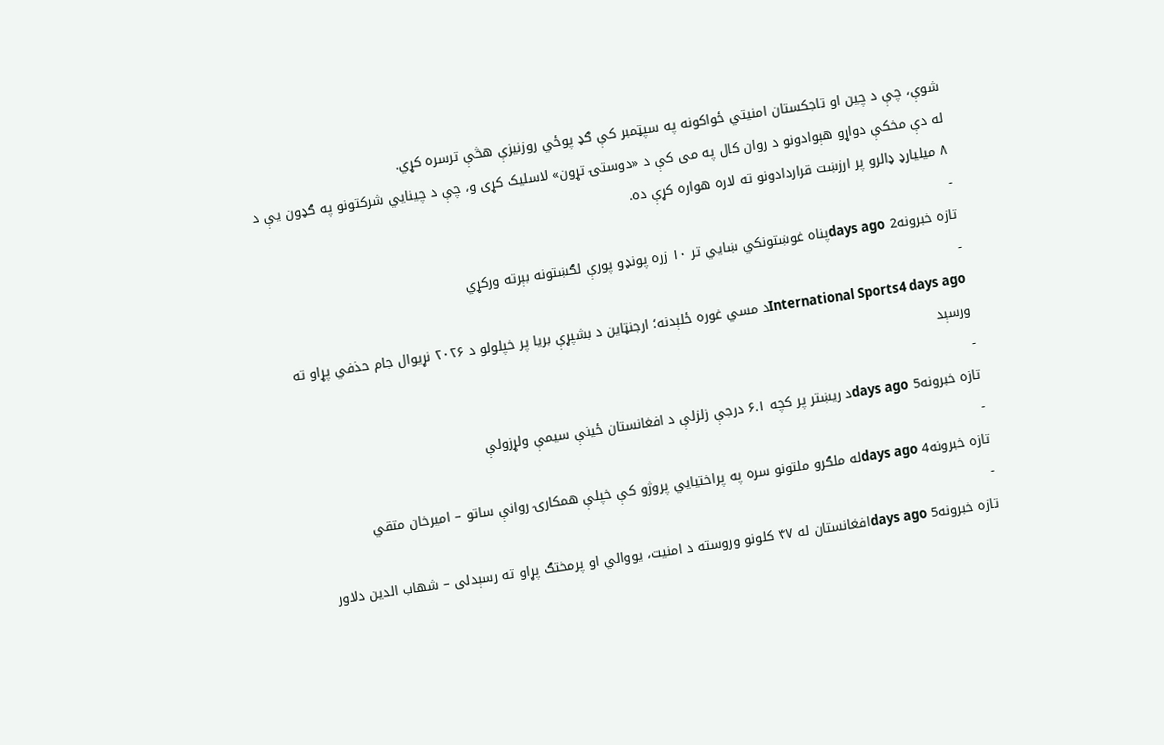شوې، چې د چین او تاجکستان امنیتي ځواکونه په سپټمبر کې ګډ پوځي روزنیزې هڅې ترسره کړي.
له دې مخکې دواړو هېوادونو د روان کال په می کې د «دوستۍ تړون» لاسلیک کړی و، چې د چینايي شرکتونو په ګډون یې د ۸ میلیارډ ډالرو پر ارزښت قراردادونو ته لاره هواره کړې ده.
-
تازه خبرونه2 days agoپناه غوښتونکي ښايي تر ۱۰ زره پونډو پورې لګښتونه بېرته ورکړي
-
International Sports4 days agoد مسي غوره ځلېدنه؛ ارجنټاین د بشپړې بریا پر خپلولو د ۲۰۲۶ نړیوال جام حذفي پړاو ته ورسېد
-
تازه خبرونه5 days agoد ریښتر پر کچه ۶.۱ درجې زلزلې د افغانستان ځینې سیمې ولړزولې
-
تازه خبرونه4 days agoله ملګرو ملتونو سره په پراختیايي پروژو کې خپلې همکارۍ روانې ساتو – امیرخان متقي
-
تازه خبرونه5 days agoافغانستان له ۴۷ کلونو وروسته د امنیت، یووالي او پرمختګ پړاو ته رسېدلی – شهاب الدین دلاور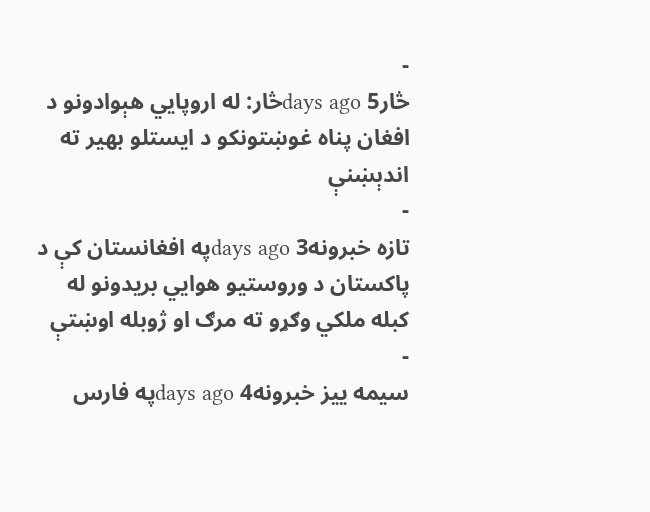-
څار5 days agoڅار: له اروپایي هېوادونو د افغان پناه غوښتونکو د ایستلو بهیر ته اندېښنې
-
تازه خبرونه3 days agoپه افغانستان کې د پاکستان د وروستيو هوايي بریدونو له کبله ملکي وګړو ته مرګ او ژوبله اوښتې
-
سیمه ییز خبرونه4 days agoپه فارس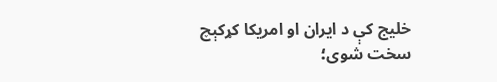خلیج کې د ایران او امریکا کړکېچ سخت شوی؛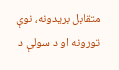متقابل بریدونه، نوې تورونه او د سولې د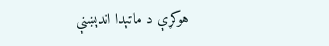هوکړې د ماتېدا اندېښنې